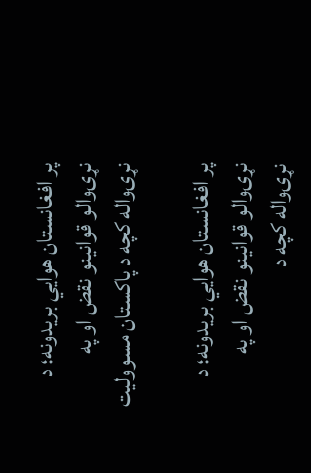پر افغانستان هوايي بریدونه؛ د نړۍوالو قوانینو نقض او په نړۍواله کچه د پاکستان مسوولیت

پر افغانستان هوايي بریدونه؛ د نړۍوالو قوانینو نقض او په نړۍواله کچه د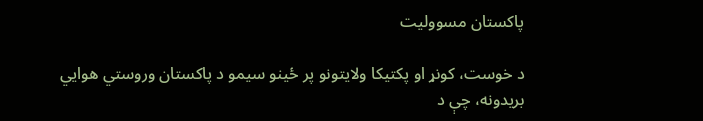پاکستان مسوولیت

د خوست، کونړ او پکتیکا ولایتونو پر ځینو سیمو د پاکستان وروستي هوايي بریدونه، چې د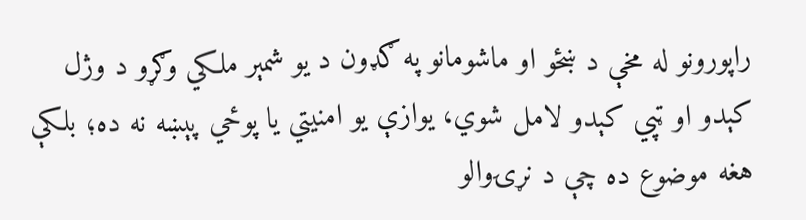راپورونو له مخې د ښځو او ماشومانو په ګډون د یو شمېر ملکي وګړو د وژل کېدو او ټپي کېدو لامل شوي، یوازې یو امنیتي یا پوځي پېښه نه ده؛ بلکې هغه موضوع ده چې د نړۍوالو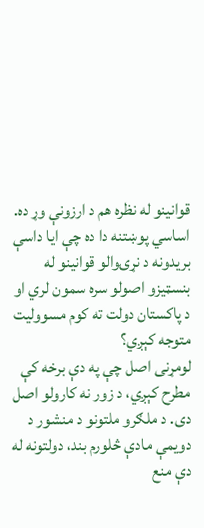قوانینو له نظره هم د ارزونې وړ ده. اساسي پوښتنه دا ده چې ایا داسې بریدونه د نړۍوالو قوانینو له بنسټیزو اصولو سره سمون لري او د پاکستان دولت ته کوم مسوولیت متوجه کېږي؟
لومړنی اصل چې په دې برخه کې مطرح کېږي، د زور نه کارولو اصل دی. د ملګرو ملتونو د منشور د دویمې مادې څلورم بند، دولتونه له دې منع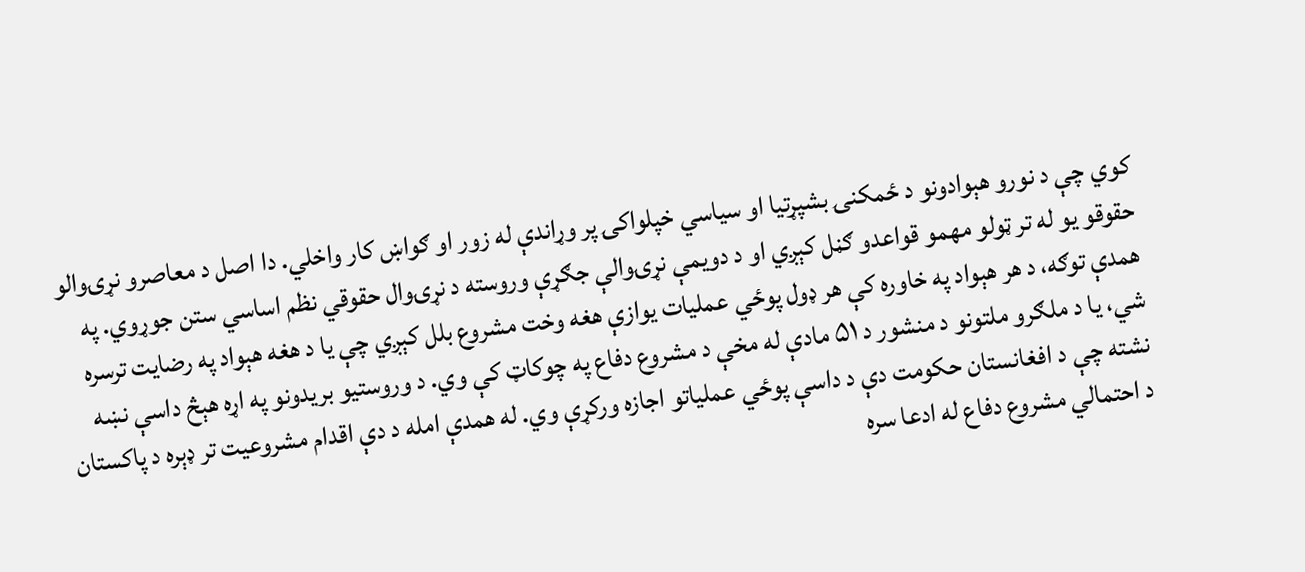کوي چې د نورو هېوادونو د ځمکنۍ بشپړتیا او سیاسي خپلواکۍ پر وړاندې له زور او ګواښ کار واخلي. دا اصل د معاصرو نړۍوالو حقوقو یو له تر ټولو مهمو قواعدو ګڼل کېږي او د دویمې نړۍوالې جګړې وروسته د نړۍوال حقوقي نظم اساسي ستن جوړوي. په همدې توګه، د هر هېواد په خاوره کې هر ډول پوځي عملیات یوازې هغه وخت مشروع بلل کېږي چې یا د هغه هېواد په رضایت ترسره شي، یا د ملګرو ملتونو د منشور د ۵۱ مادې له مخې د مشروع دفاع په چوکاټ کې وي. د وروستیو بریدونو په اړه هېڅ داسې نښه نشته چې د افغانستان حکومت دې د داسې پوځي عملیاتو اجازه ورکړې وي. له همدې امله د دې اقدام مشروعیت تر ډېره د پاکستان د احتمالي مشروع دفاع له ادعا سره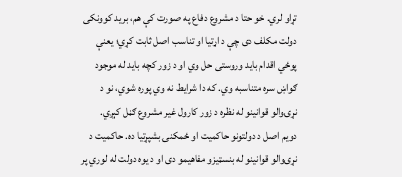تړاو لري. خو حتا د مشروع دفاع په صورت کې هم، برید کوونکی دولت مکلف دی چې د اړتیا او تناسب اصل ثابت کړي؛ یعنې پوځي اقدام باید وروستی حل وي او د زور کچه باید له موجود ګواښ سره متناسبه وي. که دا شرایط نه وي پوره شوي، نو د نړۍوالو قوانینو له نظره د زور کارول غیر مشروع ګڼل کېږي.
دویم اصل د دولتونو حاکمیت او ځمکنۍ بشپړتیا ده. حاکمیت د نړۍوالو قوانینو له بنسټیزو مفاهیمو دی او د یوه دولت له لوري پر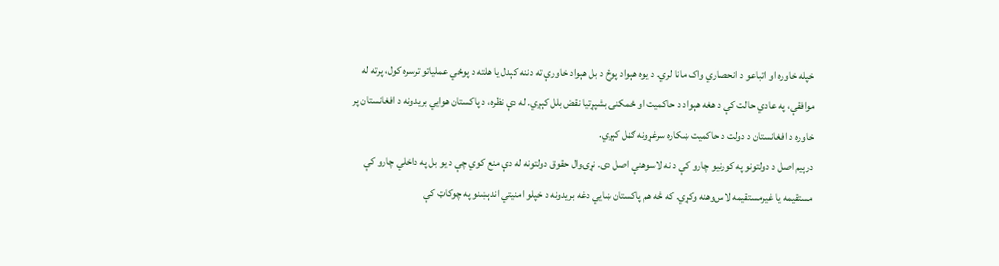خپله خاوره او اتباعو د انحصاري واک مانا لري. د یوه هېواد پوځ د بل هېواد خاورې ته دننه کېدل یا هلته د پوځي عملیاتو ترسره کول، پرته له موافقې، په عادي حالت کې د هغه هېواد د حاکمیت او ځمکنۍ بشپړتیا نقض بلل کېږي. له دې نظره، د پاکستان هوايي بریدونه د افغانستان پر خاوره د افغانستان د دولت د حاکمیت ښکاره سرغړونه ګڼل کېږي.
درېیم اصل د دولتونو په کورنیو چارو کې د نه لاسوهنې اصل دی. نړۍوال حقوق دولتونه له دې منع کوي چې د یو بل په داخلي چارو کې مستقیمه یا غیرمستقیمه لاس‌وهنه وکړي. که څه هم پاکستان ښايي دغه بریدونه د خپلو امنیتي اندېښنو په چوکاټ کې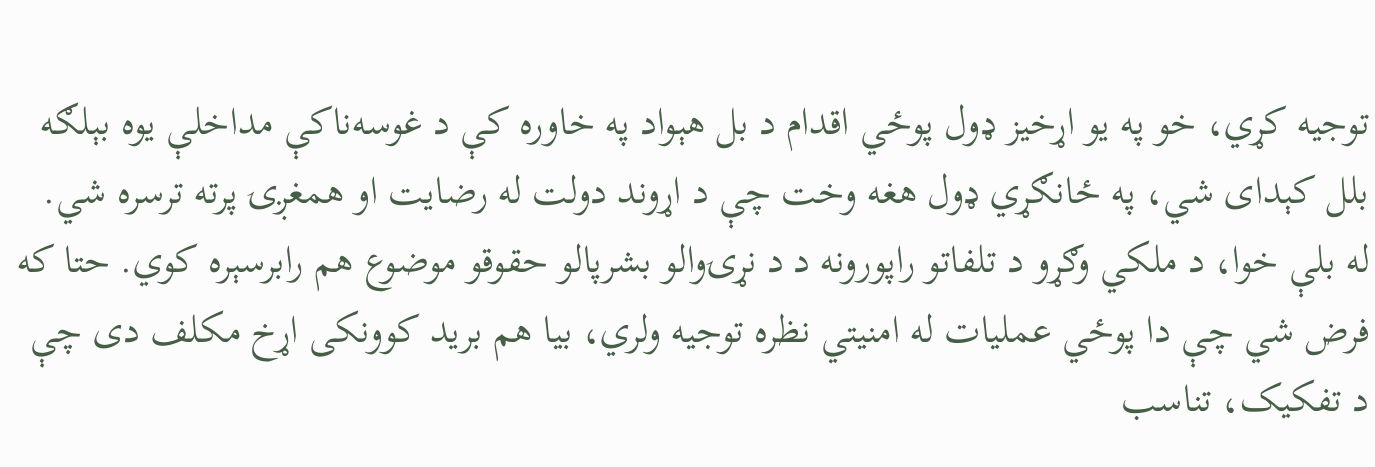توجیه کړي، خو په یو اړخیز ډول پوځي اقدام د بل هېواد په خاوره کې د غوسه‌ناکې مداخلې یوه بېلګه بلل کېدای شي، په ځانګړي ډول هغه وخت چې د اړوند دولت له رضایت او همغږۍ پرته ترسره شي.
له بلې خوا، د ملکي وګړو د تلفاتو راپورونه د د نړۍوالو بشرپالو حقوقو موضوع هم رابرسېره کوي. حتا که فرض شي چې دا پوځي عملیات له امنیتي نظره توجیه ولري، بیا هم برید کوونکی اړخ مکلف دی چې د تفکیک، تناسب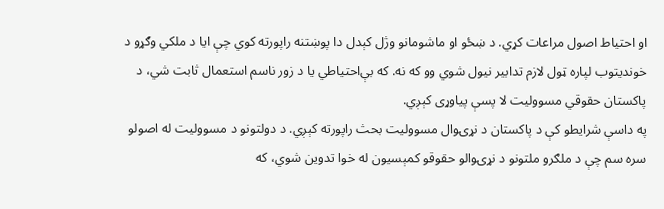او احتیاط اصول مراعات کړي. د ښځو او ماشومانو وژل کېدل دا پوښتنه راپورته کوي چې ایا د ملکي وګړو د خوندیتوب لپاره ټول لازم تدابیر نیول شوي وو که نه. که بې‌احتیاطي یا د زور ناسم استعمال ثابت شي، د پاکستان حقوقي مسوولیت لا پسې پیاوړی کېږي.
په داسې شرایطو کې د پاکستان د نړۍوال مسوولیت بحث راپورته کېږي. د دولتونو د مسوولیت له اصولو سره سم چې د ملګرو ملتونو د نړۍوالو حقوقو کمېسیون له خوا تدوین شوي، که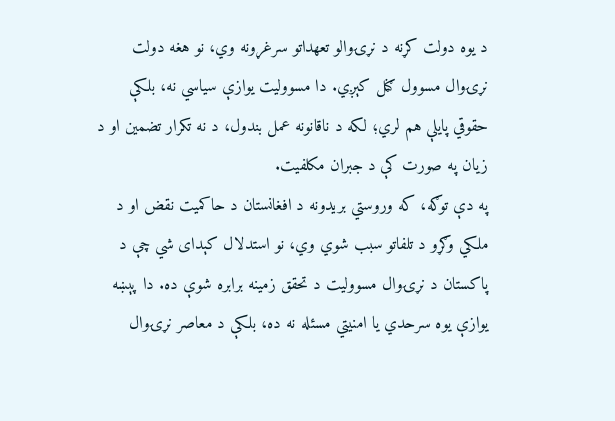د یوه دولت کړنه د نړۍوالو تعهداتو سرغړونه وي، نو هغه دولت نړۍوال مسوول ګڼل کېږي. دا مسوولیت یوازې سیاسي نه، بلکې حقوقي پایلې هم لري؛ لکه د ناقانونه عمل بندول، د نه تکرار تضمین او د زیان په صورت کې د جبران مکلفیت.
په دې توګه، که وروستي بریدونه د افغانستان د حاکمیت نقض او د ملکي وګړو د تلفاتو سبب شوي وي، نو استدلال کېدای شي چې د پاکستان د نړۍوال مسوولیت د تحقق زمینه برابره شوې ده. دا پېښه یوازې یوه سرحدي یا امنیتي مسئله نه ده، بلکې د معاصر نړۍوال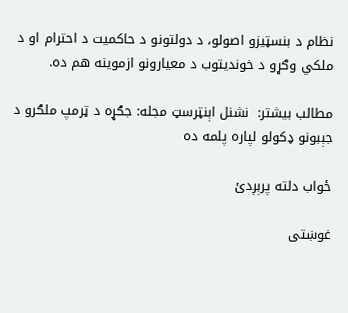نظام د بنسټیزو اصولو، د دولتونو د حاکمیت د احترام او د ملکي وګړو د خوندیتوب د معیارونو ازموینه هم ده.

مطالب بیشتر:  نشنل اېنټرسټ مجله: جګړه د ټرمپ ملګرو د جېبونو ډکولو لپاره پلمه ده

ځواب دلته پرېږدئ

غوښتى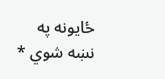ځایونه په نښه شوي *